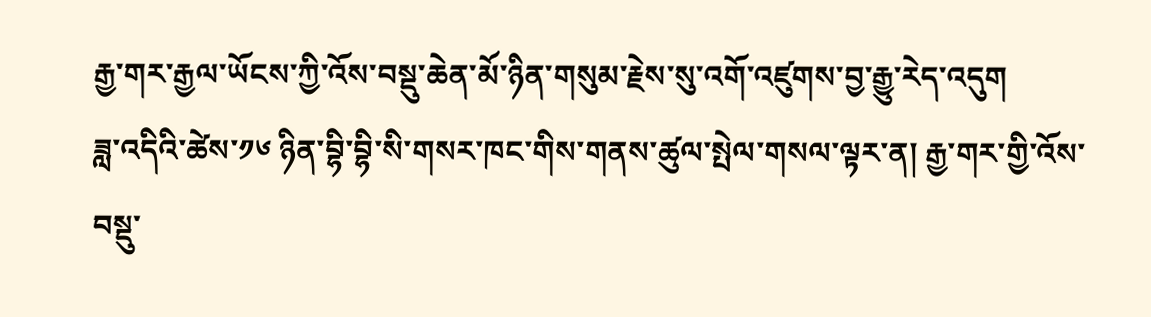རྒྱ་གར་རྒྱལ་ཡོངས་ཀྱི་འོས་བསྡུ་ཆེན་མོ་ཉིན་གསུམ་རྗེས་སུ་འགོ་འཛུགས་བྱ་རྒྱུ་རེད་འདུག
ཟླ་འདིའི་ཚེས་༡༦ ཉིན་བྷི་བྷི་སི་གསར་ཁང་གིས་གནས་ཚུལ་སྤེལ་གསལ་ལྟར་ན། རྒྱ་གར་གྱི་འོས་བསྡུ་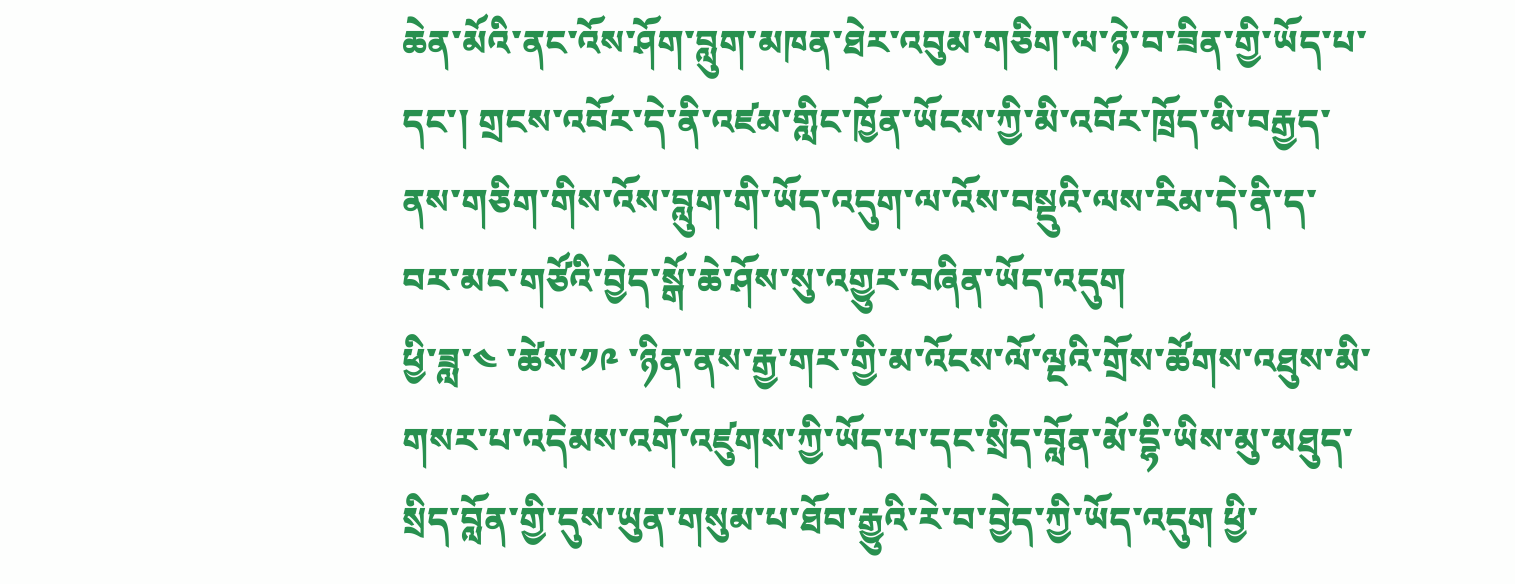ཆེན་མོའི་ནང་འོས་ཤོག་བླུག་མཁན་ཐེར་འབུམ་གཅིག་ལ་ཉེ་བ་ཟིན་གྱི་ཡོད་པ་དང་། གྲངས་འབོར་དེ་ནི་འཛམ་གླིང་ཁྱོན་ཡོངས་ཀྱི་མི་འབོར་ཁྲོད་མི་བརྒྱད་ནས་གཅིག་གིས་འོས་བླུག་གི་ཡོད་འདུག་ལ་འོས་བསྡུའི་ལས་རིམ་དེ་ནི་ད་བར་མང་གཙོའི་བྱེད་སྒོ་ཆེ་ཤོས་སུ་འགྱུར་བཞིན་ཡོད་འདུག
ཕྱི་ཟླ་༤ ་ཚེས་༡༩ ་ཉིན་ནས་རྒྱ་གར་གྱི་མ་འོངས་ལོ་ལྔའི་གྲོས་ཚོགས་འཐུས་མི་གསར་པ་འདེམས་འགོ་འཛུགས་ཀྱི་ཡོད་པ་དང་སྲིད་བློན་མོ་དྷི་ཡིས་མུ་མཐུད་སྲིད་བློན་གྱི་དུས་ཡུན་གསུམ་པ་ཐོབ་རྒྱུའི་རེ་བ་བྱེད་ཀྱི་ཡོད་འདུག ཕྱི་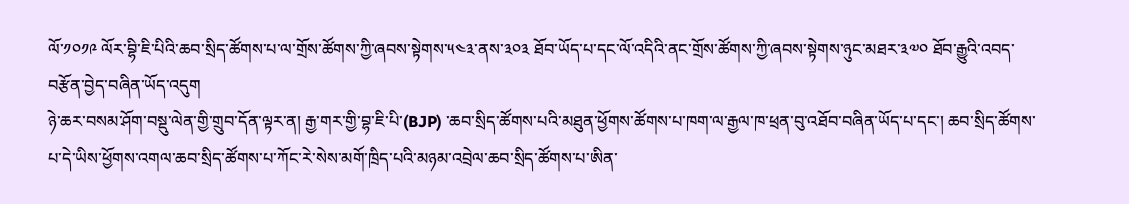ལོ་༡༠༡༩ ལོར་བྷི་ཇི་པིའི་ཆབ་སྲིད་ཚོགས་པ་ལ་གྲོས་ཚོགས་ཀྱི་ཞབས་སྟེགས་༥༤༣་ནས་༣༠༣ ཐོབ་ཡོད་པ་དང་ལོ་འདིའི་ནང་གྲོས་ཚོགས་ཀྱི་ཞབས་སྟེགས་ཉུང་མཐར་༣༧༠ ཐོབ་རྒྱུའི་འབད་བརྩོན་བྱེད་བཞིན་ཡོད་འདུག
ཉེ་ཆར་བསམ་ཤོག་བསྡུ་ལེན་གྱི་གྲུབ་དོན་ལྟར་ན། རྒྱ་གར་གྱི་བྷ་ཇི་པི་(BJP) ་ཆབ་སྲིད་ཚོགས་པའི་མཐུན་ཕྱོགས་ཚོགས་པ་ཁག་ལ་རྒྱལ་ཁ་ཕྲན་བུ་འཐོབ་བཞིན་ཡོད་པ་དང་། ཆབ་སྲིད་ཚོགས་པ་དེ་ཡིས་ཕྱོགས་འགལ་ཆབ་སྲིད་ཚོགས་པ་ཀོང་རེ་སེས་མགོ་ཁྲིད་པའི་མཉམ་འབྲེལ་ཆབ་སྲིད་ཚོགས་པ་ཨིན་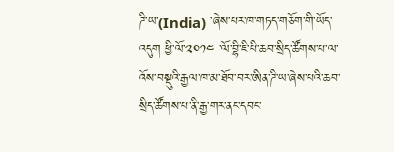ཌི་ཡ་(India) ་ཞེས་པར་ཁ་གཏད་གཅོག་གི་ཡོད་འདུག ཕྱི་ལོ་༢༠༡༤ ་ལོ་བྷི་ཇི་པི་ཆབ་སྲིད་ཚོགས་པ་ལ་འོས་བསྡུའི་རྒྱལ་ཁ་མ་ཐོབ་བར་ཨིན་ཌི་ཡ་ཞེས་པའི་ཆབ་སྲིད་ཚོགས་པ་ནི་རྒྱ་གར་ནང་དབང་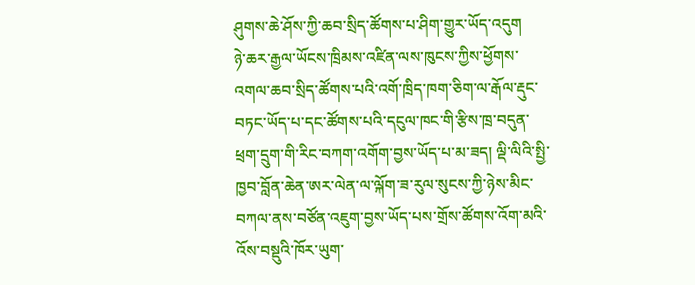ཤུགས་ཆེ་ཤོས་ཀྱི་ཆབ་སྲིད་ཚོགས་པ་ཤིག་གྱུར་ཡོད་འདུག
ཉེ་ཆར་རྒྱལ་ཡོངས་ཁྲིམས་འཛིན་ལས་ཁུངས་ཀྱིས་ཕྱོགས་འགལ་ཆབ་སྲིད་ཚོགས་པའི་འགོ་ཁྲིད་ཁག་ཅིག་ལ་རྒོལ་རྡུང་བཏང་ཡོད་པ་དང་ཚོགས་པའི་དངུལ་ཁང་གི་རྩིས་ཁྲ་བདུན་ཕྲག་དྲུག་གི་རིང་བཀག་འགོག་བྱས་ཡོད་པ་མ་ཟད། ལྡི་ལིའི་སྤྱི་ཁྱབ་བློན་ཆེན་ཨར་ལེན་ལ་ལྐོག་ཟ་རུལ་སུངས་ཀྱི་ཉེས་མིང་བཀལ་ནས་བཙོན་འཇུག་བྱས་ཡོད་པས་གྲོས་ཚོགས་འོག་མའི་འོས་བསྡུའི་ཁོར་ཡུག་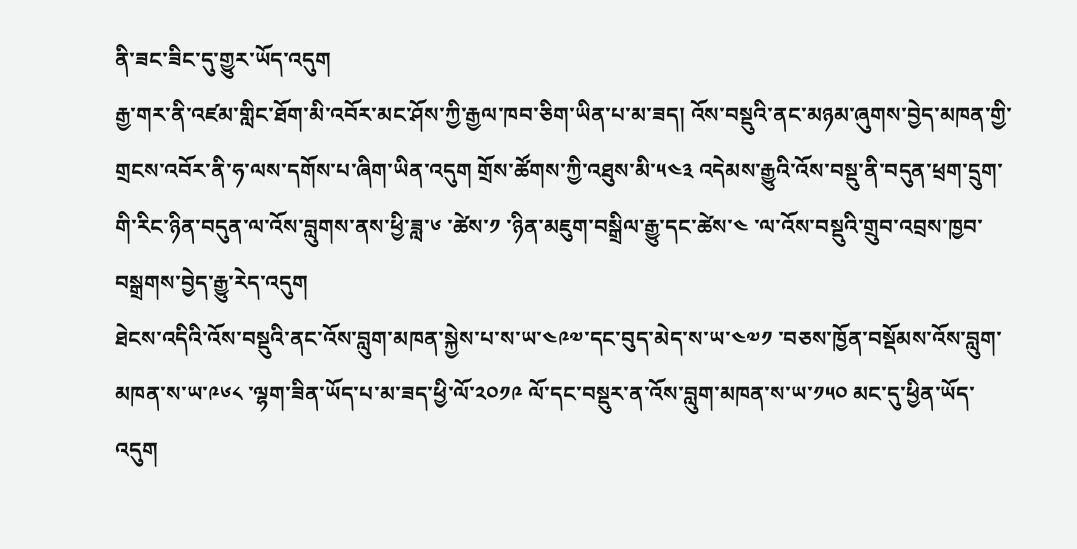ནི་ཟང་ཟིང་དུ་གྱུར་ཡོད་འདུག
རྒྱ་གར་ནི་འཛམ་གླིང་ཐོག་མི་འབོར་མང་ཤོས་ཀྱི་རྒྱལ་ཁབ་ཅིག་ཡིན་པ་མ་ཟད། འོས་བསྡུའི་ནང་མཉམ་ཞུགས་བྱེད་མཁན་གྱི་གྲངས་འབོར་ནི་ཧ་ལས་དགོས་པ་ཞིག་ཡིན་འདུག གྲོས་ཚོགས་ཀྱི་འཐུས་མི་༥༤༣ འདེམས་རྒྱུའི་འོས་བསྡུ་ནི་བདུན་ཕྲག་དྲུག་གི་རིང་ཉིན་བདུན་ལ་འོས་བླུགས་ནས་ཕྱི་ཟླ་༦ ་ཚེས་༡ ་ཉིན་མཇུག་བསྒྲིལ་རྒྱུ་དང་ཚེས་༤ ་ལ་འོས་བསྡུའི་གྲུབ་འབྲས་ཁྱབ་བསྒྲགས་བྱེད་རྒྱུ་རེད་འདུག
ཐེངས་འདིའི་འོས་བསྡུའི་ནང་འོས་བླུག་མཁན་སྐྱེས་པ་ས་ཡ་༤༩༧་དང་བུད་མེད་ས་ཡ་༤༧༡ ་བཅས་ཁྱོན་བསྡོམས་འོས་བླུག་མཁན་ས་ཡ་༩༦༨ ་ལྷག་ཟིན་ཡོད་པ་མ་ཟད་ཕྱི་ལོ་༢༠༡༩ ལོ་དང་བསྡུར་ན་འོས་བླུག་མཁན་ས་ཡ་༡༥༠ མང་དུ་ཕྱིན་ཡོད་འདུག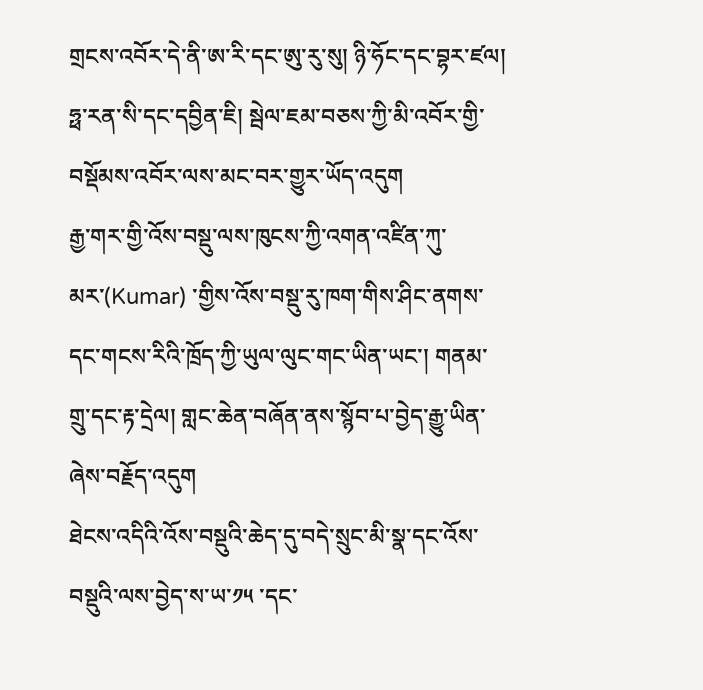གྲངས་འབོར་དེ་ནི་ཨ་རི་དང་ཨུ་རུ་སུ། ཉི་ཧོང་དང་བྷར་ཛལ། ཧྥ་རན་སི་དང་དབྱིན་ཇི། སྦེལ་ཇམ་བཅས་ཀྱི་མི་འབོར་གྱི་བསྡོམས་འབོར་ལས་མང་བར་གྱུར་ཡོད་འདུག
རྒྱ་གར་གྱི་འོས་བསྡུ་ལས་ཁུངས་ཀྱི་འགན་འཛིན་ཀུ་མར་(Kumar) ་གྱིས་འོས་བསྡུ་རུ་ཁག་གིས་ཤིང་ནགས་དང་གངས་རིའི་ཁྲོད་ཀྱི་ཡུལ་ལུང་གང་ཡིན་ཡང་། གནམ་གྲུ་དང་རྟ་དྲེལ། གླང་ཆེན་བཞོན་ནས་སྙོབ་པ་བྱེད་རྒྱུ་ཡིན་ཞེས་བརྗོད་འདུག
ཐེངས་འདིའི་འོས་བསྡུའི་ཆེད་དུ་བདེ་སྲུང་མི་སྣ་དང་འོས་བསྡུའི་ལས་བྱེད་ས་ཡ་༡༥ ་དང་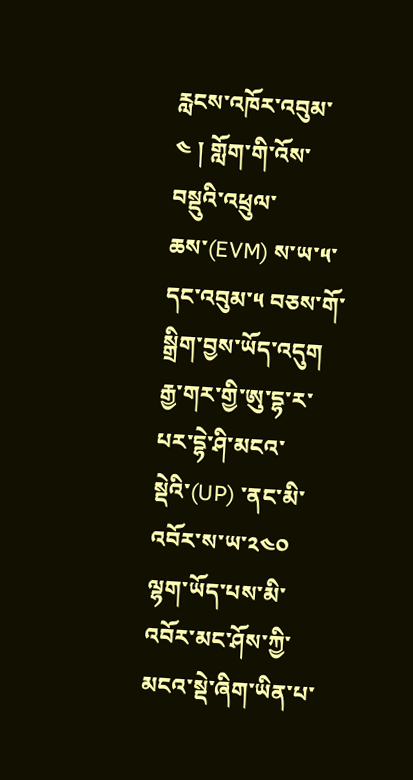རླངས་འཁོར་འབུམ་༤ ། གློག་གི་འོས་བསྡུའི་འཕྲུལ་ཆས་(EVM) ས་ཡ་༥་དང་འབུམ་༥ བཅས་གོ་སྒྲིག་བྱས་ཡོད་འདུག
རྒྱ་གར་གྱི་ཨུ་དྷ་ར་པར་དྷེ་ཤི་མངའ་སྡེའི་(UP) ་ནང་མི་འབོར་ས་ཡ་༢༤༠ ལྷག་ཡོད་པས་མི་འབོར་མང་ཤོས་ཀྱི་མངའ་སྡེ་ཞིག་ཡིན་པ་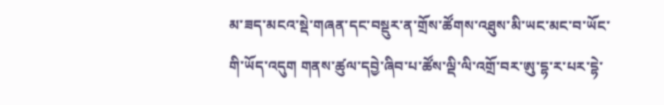མ་ཟད་མངའ་སྡེ་གཞན་དང་བསྡུར་ན་གྲོས་ཚོགས་འཐུས་མི་ཡང་མང་བ་ཡོང་གི་ཡོད་འདུག གནས་ཚུལ་དབྱེ་ཞིབ་པ་ཚོས་ལྡི་ལི་འགྲོ་བར་ཨུ་དྷ་ར་པར་དྷེ་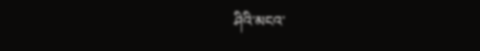ཤིའི་མངའ་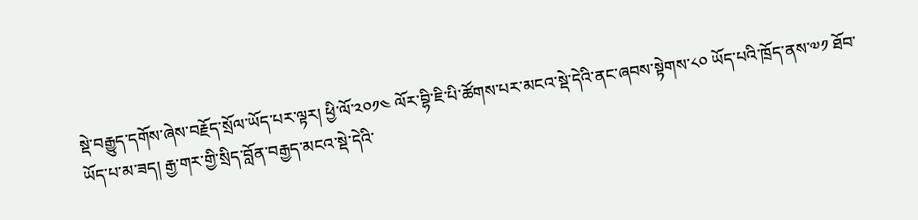སྡེ་བརྒྱུད་དགོས་ཞེས་བརྗོད་སྲོལ་ཡོད་པར་ལྟར། ཕྱི་ལོ་༢༠༡༤ ལོར་བྷི་ཇི་པི་ཚོགས་པར་མངའ་སྡེ་དེའི་ནང་ཞབས་སྟེགས་༨༠ ཡོད་པའི་ཁྲོད་ནས་༧༡ ཐོབ་ཡོད་པ་མ་ཟད། རྒྱ་གར་གྱི་སྲིད་བློན་བརྒྱད་མངའ་སྡེ་དེའི་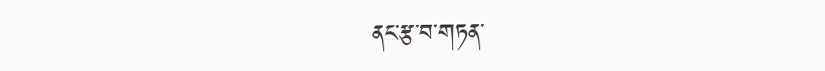ནང་རྩ་བ་གཏན་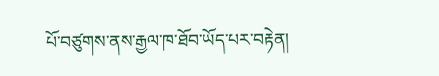པོ་བཙུགས་ནས་རྒྱལ་ཁ་ཐོབ་ཡོད་པར་བརྟེན།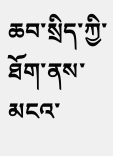ཆབ་སྲིད་ཀྱི་ཐོག་ནས་མངའ་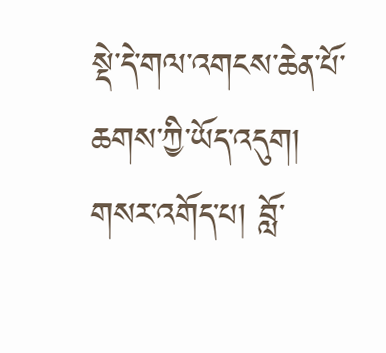སྡེ་དེ་གལ་འགངས་ཆེན་པོ་ཆགས་ཀྱི་ཡོད་འདུག།
གསར་འགོད་པ། བློ་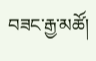བཟང་རྒྱ་མཚོ།